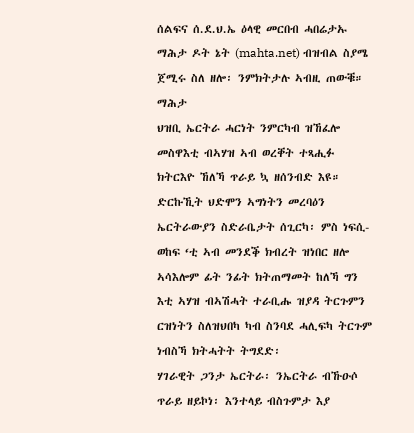ሰልፍና ሰ.ደ.ህ.ኤ ዕላዊ መርበብ ሓበሬታኡ ማሕታ ዶት ኔት (mahta.net) ብዝብል ስያሜ ጀሚሩ ስለ ዘሎ፡ ንምክትታሉ ኣብዚ ጠውቑ። ማሕታ
ህዝቢ ኤርትራ ሓርነት ንምርካብ ዝኸፈሎ መስዋእቲ ብኣሃዝ ኣብ ወረቐት ተጻሒፉ ክትርእዮ ኸለኻ ጥራይ ኳ ዘሰንብድ እዩ። ድርኩኺት ህድሞን ኣግነትን መረባዕን ኤርትራውያን ስድራቤታት ሰጊርካ፡ ምስ ነፍሲ-ወከፍ ‘ቲ ኣብ መንደቕ ክብረት ዝነበር ዘሎ ኣሳእሎም ፊት ንፊት ክትጠማመት ከለኻ ግን እቲ ኣሃዝ ብኣሽሓት ተራቢሑ ዝያዳ ትርጉምን ርዝነትን ስለዝህበካ ካብ ስንባደ ሓሊፍካ ትርጉም ነብስኻ ክትሓትት ትግደድ፡
ሃገራዊት ጋንታ ኤርትራ፡ ንኤርትራ ብኹዑሶ ጥራይ ዘይኮነ፡ እንተላይ ብስጉምታ እያ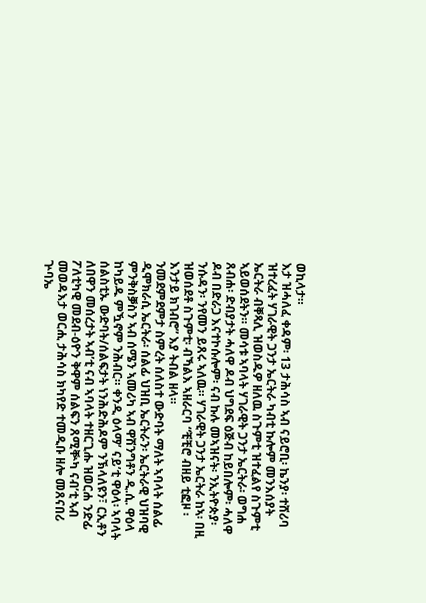ወኪላታ።
እታ ዝሓለፈ ቀዳም፡ 13 ታሕሳስ ኣብ ናይሮቢ፡ ኬንያ፡ ተሸሪባ ዝተረፈት ሃገራዊት ጋንታ ኤርትራ ካብቲ ኩሎም መንእሰያት ኤርትራ ብቐጻሊ ዝወስዱዎ ዘለዉ ስጉምቲ ዝተፈልየ ስጉምቲ ኣይወሰደትን። መሳቱ ኣባላት ሃገራዊት ጋንታ ኤርትራ፡ ወግሐ ጸብሐ፡ ድብያታት ሓለዋ ዶብ ህግደፍ ዕጅብ ከይበሎም፡ ሓለዋ ዶብ በድራጋ እናተኮሱሎም፡ ናብ ኩሉ መኣዝናት፡ ንኢትዮጵያ፡ ንሱዳን፡ ንየመን ይጸሩ ኣለዉ። ሃገራዊት ጋንታ ኤርትራ ከኣ፡ በዚ ዝወሰደቶ ስጉምቲ፡ ብኻልእ ኣዘራርባ “ቺቺሮ ብዘይ ቲፎዞ ፡ እንታይ ክገብሮ” እያ ትብል ዘላ።
ንመደምደምታ ስምረት ሰለስተ ውድባት ማለት ኣባላት ሰልፊ ዲሞክራሲ ኤርትራ፡ ሰልፊ ህዝቢ ኤርትራን፡ ኤርትራዊ ህዝባዊ ምንቅስቓስን ኣብ ሰሜን ኣመሪካ ኣብ ዋሽንግቶን ዲ.ሲ. ዋዕላ ከካይዱ ምዃኖም ንሕብር። ቀንዲ ዕላማ’ ናይ’ቲ ዋዕላ፡ ኣባላት ሰልስቲኡ ውድባት/ሰልፍታት ነንሕድሕዶም ንኽላለዩን፣ ርኢቶን ለበዋን መሰረታት ኣብ’ቲ ናብ ኣባላት ተዘርጊሑ ዝወርሐ ንድፊ ፖለቲካዊ መደብ-ዕዮን ቅዋም ሰልፍን ጸሚቝካ ናብ’ቲ ኣብ መወዳእታ ወርሒ ታሕሳስ ክካየድ ተመዲቡ ዘሎ መጸናበሪ ጕባኤ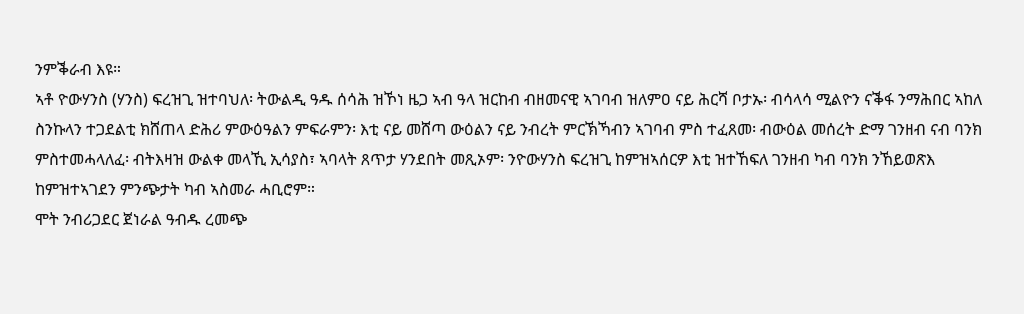ንምቕራብ እዩ።
ኣቶ ዮውሃንስ (ሃንስ) ፍረዝጊ ዝተባህለ፡ ትውልዲ ዓዱ ሰሳሕ ዝኾነ ዜጋ ኣብ ዓላ ዝርከብ ብዘመናዊ ኣገባብ ዝለምዐ ናይ ሕርሻ ቦታኡ፡ ብሳላሳ ሚልዮን ናቕፋ ንማሕበር ኣከለ ስንኩላን ተጋደልቲ ክሸጠላ ድሕሪ ምውዕዓልን ምፍራምን፡ እቲ ናይ መሸጣ ውዕልን ናይ ንብረት ምርኽኻብን ኣገባብ ምስ ተፈጸመ፡ ብውዕል መሰረት ድማ ገንዘብ ናብ ባንክ ምስተመሓላለፈ፡ ብትእዛዝ ውልቀ መላኺ ኢሳያስ፣ ኣባላት ጸጥታ ሃንደበት መጺኦም፡ ንዮውሃንስ ፍረዝጊ ከምዝኣሰርዎ እቲ ዝተኸፍለ ገንዘብ ካብ ባንክ ንኸይወጽእ ከምዝተኣገደን ምንጭታት ካብ ኣስመራ ሓቢሮም።
ሞት ንብሪጋደር ጀነራል ዓብዱ ረመጭ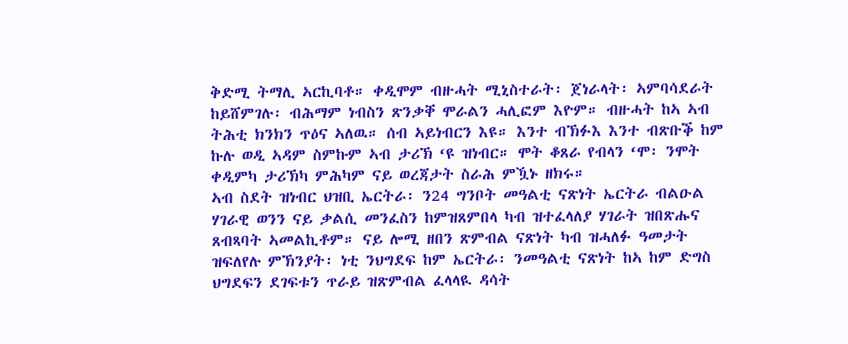ቅድሚ ትማሊ ኣርኪባቶ። ቀዲሞም ብዙሓት ሚኒስተራት፡ ጀነራላት፡ ኣምባሳደራት ከይሸምገሉ፡ ብሕማም ነብስን ጽንቃቐ ሞራልን ሓሊፎም እዮም። ብዙሓት ከኣ ኣብ ትሕቲ ክንክን ጥዕና ኣለዉ። ሰብ ኣይነብርን እዩ። እንተ ብኽፉእ እንተ ብጽቡቕ ከም ኩሉ ወዲ ኣዳም ስምኩም ኣብ ታሪኽ ‘ዩ ዝነብር። ሞት ቆጸራ የብላን ‘ሞ፡ ንሞት ቀዲምካ ታሪኽካ ምሕካም ናይ ወረጃታት ስራሕ ምዃኑ ዘክሩ።
ኣብ ስደት ዝነብር ህዝቢ ኤርትራ፡ ን24 ግንቦት መዓልቲ ናጽነት ኤርትራ ብልዑል ሃገራዊ ወንን ናይ ቃልሲ መንፈስን ከምዝጸምበላ ካብ ዝተፈላለያ ሃገራት ዝበጽሑና ጸብጻባት ኣመልኪቶም። ናይ ሎሚ ዘበን ጽምብል ናጽነት ካብ ዝሓለፉ ዓመታት ዝፍለየሉ ምኽንያት፡ ነቲ ንህግደፍ ከም ኤርትራ፡ ንመዓልቲ ናጽነት ከኣ ከም ድግስ ህግደፍን ደገፍቱን ጥራይ ዝጽምብል ፈላላዪ ዳሳት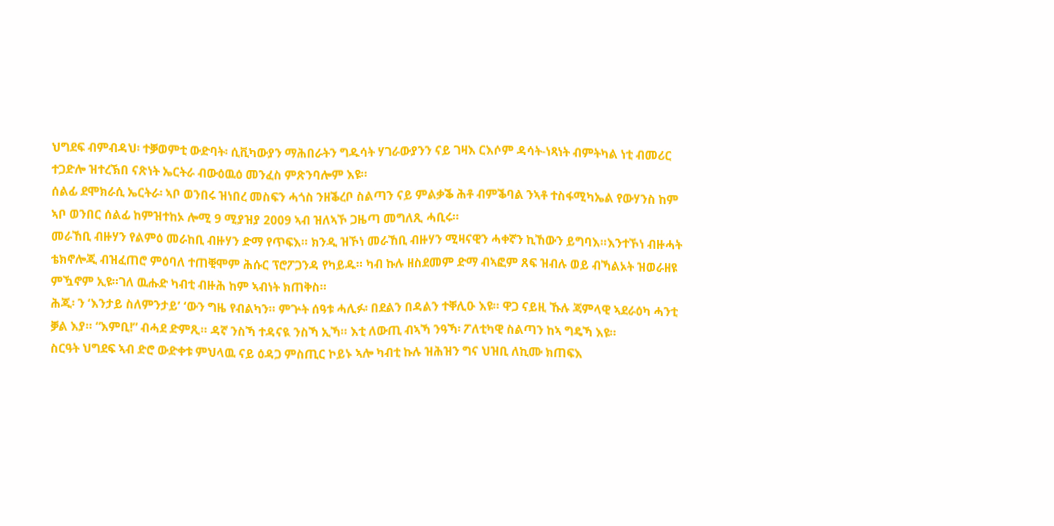ህግደፍ ብምብዳህ፡ ተቓወምቲ ውድባት፡ ሲቪካውያን ማሕበራትን ግዱሳት ሃገራውያንን ናይ ገዛእ ርእሶም ዳሳት-ነጻነት ብምትካል ነቲ ብመሪር ተጋድሎ ዝተረኽበ ናጽነት ኤርትራ ብውዕዉዕ መንፈስ ምጽንባሎም እዩ።
ሰልፊ ደሞክራሲ ኤርትራ፡ ኣቦ ወንበሩ ዝነበረ መስፍን ሓጎስ ንዘቕረቦ ስልጣን ናይ ምልቃቕ ሕቶ ብምቕባል ንኣቶ ተስፋሚካኤል የውሃንስ ከም ኣቦ ወንበር ሰልፊ ከምዝተከኦ ሎሚ 9 ሚያዝያ 2009 ኣብ ዝለኣኾ ጋዜጣ መግለጺ ሓቢሩ።
መራኸቢ ብዙሃን የልምዕ መራከቢ ብዙሃን ድማ የጥፍእ። ክንዲ ዝኾነ መራኸቢ ብዙሃን ሚዛናዊን ሓቀኛን ኪኸውን ይግባእ።እንተኾነ ብዙሓት ቴክኖሎጂ ብዝፈጠሮ ምዕባለ ተጠቒሞም ሕሱር ፕሮፖጋንዳ የካይዱ። ካብ ኩሉ ዘስደመም ድማ ብኣፎም ጸፍ ዝብሉ ወይ ብኻልኦት ዝወራዘዩ ምዃኖም ኢዩ።ገለ ዉሑድ ካብቲ ብዙሕ ከም ኣብነት ክጠቅስ።
ሕጂ፡ ን ‘እንታይ ስለምንታይ’ ‘ውን ግዜ የብልካን። ምጕት ሰዓቱ ሓሊፉ፡ በደልን በዳልን ተቐሊዑ እዩ። ዋጋ ናይዚ ኹሉ ጃምላዊ ኣደራዕካ ሓንቲ ቓል እያ። “እምቢ!” ብሓደ ድምጺ። ዳኛ ንስኻ ተዳናዪ ንስኻ ኢኻ። እቲ ለውጢ ብኣኻ ንዓኻ፡ ፖለቲካዊ ስልጣን ከኣ ግዴኻ እዩ።
ስርዓት ህግደፍ ኣብ ድሮ ውድቀቱ ምህላዉ ናይ ዕዳጋ ምስጢር ኮይኑ ኣሎ ካብቲ ኩሉ ዝሕዝን ግና ህዝቢ ለኪሙ ክጠፍእ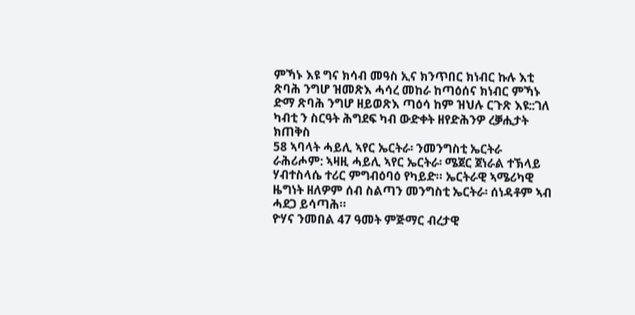ምኻኑ እዩ ግና ክሳብ መዓስ ኢና ክንጥበር ክነብር ኩሉ እቲ ጽባሕ ንግሆ ዝመጽእ ሓሳረ መከራ ከጣዕሰና ክነብር ምኻኑ ድማ ጽባሕ ንግሆ ዘይወጽእ ጣዕሳ ከም ዝህሉ ርጉጽ እዩ::ገለ ካብቲ ን ስርዓት ሕግደፍ ካብ ውድቀት ዘየድሕንዎ ረቓሒታት ክጠቅስ
58 ኣባላት ሓይሊ ኣየር ኤርትራ፡ ንመንግስቲ ኤርትራ ራሕሪሖም: ኣዛዚ ሓይሊ ኣየር ኤርትራ፡ ሜጀር ጀነራል ተኽላይ ሃብተስላሴ ተሪር ምግብዕባዕ የካይድ። ኤርትራዊ ኣሜሪካዊ ዜግነት ዘለዎም ሰብ ስልጣን መንግስቲ ኤርትራ፡ ሰነዳቶም ኣብ ሓደጋ ይሳጣሕ።
ዮሃና ንመበል 47 ዓመት ምጅማር ብረታዊ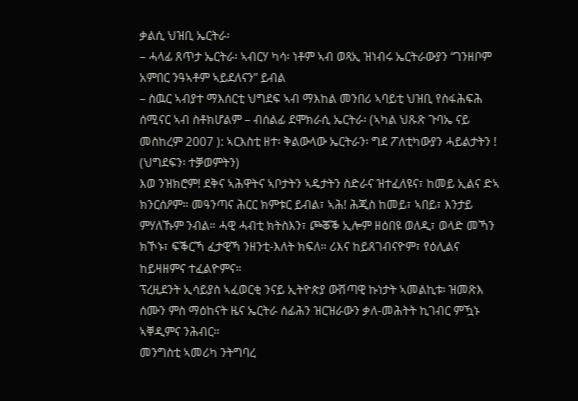ቃልሲ ህዝቢ ኤርትራ፡
– ሓላፊ ጸጥታ ኤርትራ፡ ኣብርሃ ካሳ፡ ነቶም ኣብ ወጻኢ ዝነብሩ ኤርትራውያን “ገንዘቦም አምበር ንዓኣቶም ኣይደለናን” ይብል
– ስዉር ኣብያተ ማእሰርቲ ህግደፍ ኣብ ማእከል መንበሪ ኣባይቲ ህዝቢ የስፋሕፍሕ
ሰሚናር ኣብ ስቶክሆልም – ብሰልፊ ደሞክራሲ ኤርትራ፡ (ኣካል ህጹጽ ጉባኤ ናይ መስከረም 2007 ): ኣርእስቲ ዘተ፡ ቅልውላው ኤርትራን፡ ግደ ፖለቲካውያን ሓይልታትን ! (ህግደፍን፡ ተቓወምትን)
እወ ንዝክሮም! ደቅና ኣሕዋትና ኣቦታትን ኣዴታትን ስድራና ዝተፈለዩና፣ ከመይ ኢልና ድኣ ክንርሰዖም። መዓንጣና ሕርር ክምቱር ይብል፣ ኣሕ! ሕጂስ ከመይ፣ ኣበይ፣ እንታይ ምሃለኹም ንብል። ሓዊ ሓብቲ ክትስእን፣ ጮቖቕ ኢሎም ዘዕበዩ ወለዲ፣ ወላድ መኻን ክኾኑ፣ ፍቕርኻ ፈታዊኻ ንዘንቲ-እለት ክፍለ። ሪእና ከይጸገብናዮም፣ የዕሊልና ከይዛዘምና ተፈልዮምና።
ፕረዚደንት ኢሳይያስ ኣፈወርቂ ንናይ ኢትዮጵያ ውሽጣዊ ኩነታት ኣመልኪቱ፡ ዝመጽእ ሰሙን ምስ ማዕከናት ዜና ኤርትራ ሰፊሕን ዝርዝራውን ቃለ-መሕትት ኪገብር ምዃኑ ኣቐዲምና ንሕብር።
መንግስቲ ኣመሪካ ንትግባረ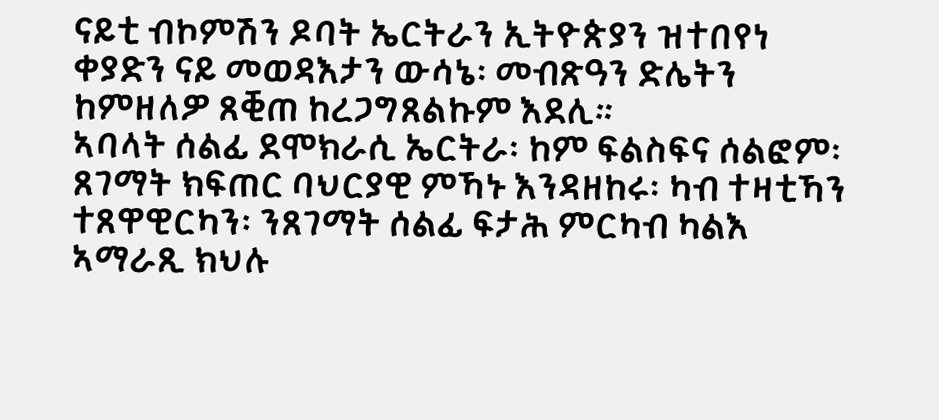ናይቲ ብኮምሽን ዶባት ኤርትራን ኢትዮጵያን ዝተበየነ ቀያድን ናይ መወዳእታን ውሳኔ፡ መብጽዓን ድሌትን ከምዘለዎ ጸቒጠ ከረጋግጸልኩም እደሊ።
ኣባላት ሰልፊ ደሞክራሲ ኤርትራ፡ ከም ፍልስፍና ሰልፎም፡ ጸገማት ክፍጠር ባህርያዊ ምኻኑ እንዳዘከሩ፡ ካብ ተዛቲኻን ተጸዋዊርካን፡ ንጸገማት ሰልፊ ፍታሕ ምርካብ ካልእ ኣማራጺ ክህሉ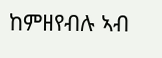ከምዘየብሉ ኣብ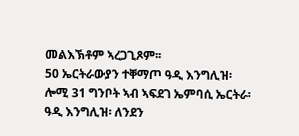መልእኽቶም ኣረጋጊጾም፡፡
50 ኤርትራውያን ተቐማጦ ዓዲ እንግሊዝ፡ ሎሚ 31 ግንቦት ኣብ ኣፍደገ ኤምባሲ ኤርትራ፡ ዓዲ እንግሊዝ፡ ለንደን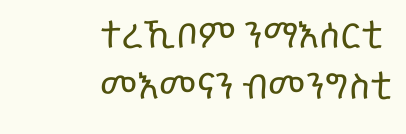ተረኺቦም ንማእሰርቲ መእመናን ብመንግስቲ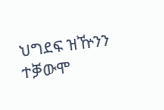ህግደፍ ዝዅንን ተቓውሞ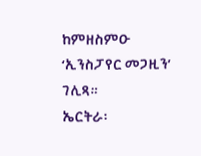ከምዘስምዑ ‘ኢንስፓየር መጋዚን’ ገሊጻ።
ኤርትራ፡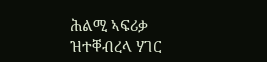ሕልሚ ኣፍሪቃ ዝተቐብረላ ሃገር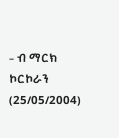– ብ ማርክ ኮርኮራን (25/05/2004)